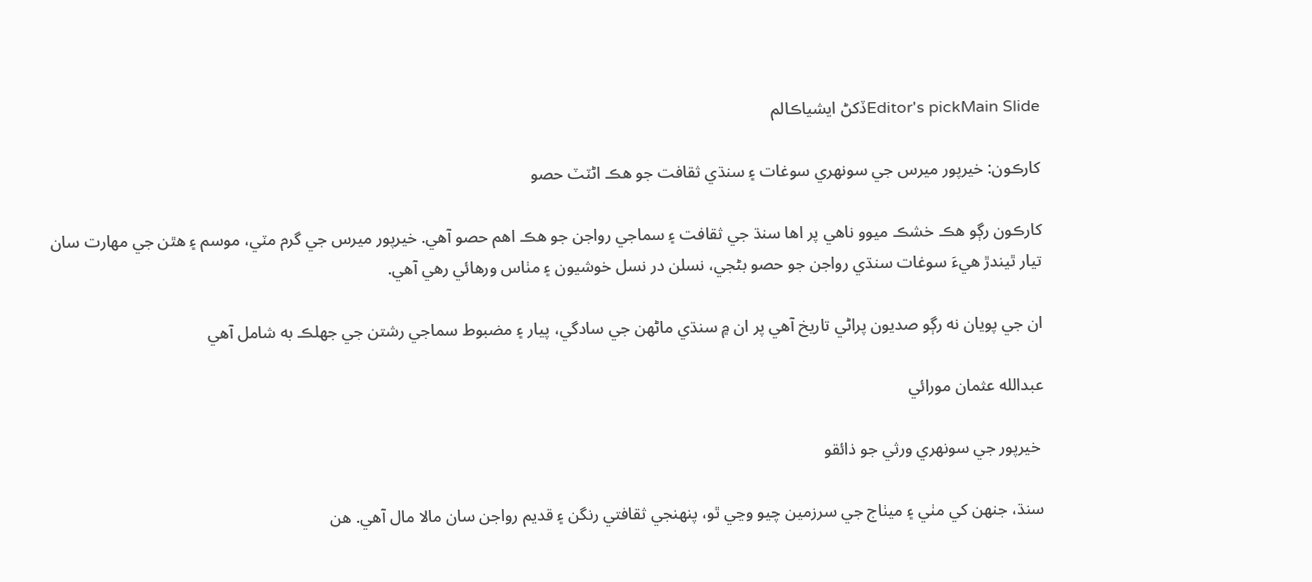Editor's pickMain Slideڏکڻ ايشياڪالم

کارڪون: خيرپور ميرس جي سونھري سوغات ۽ سنڌي ثقافت جو هڪ اڻٽٽ حصو

کارڪون رڳو هڪ خشڪ ميوو ناهي پر اها سنڌ جي ثقافت ۽ سماجي رواجن جو هڪ اهم حصو آهي. خيرپور ميرس جي گرم مٽي، موسم ۽ هٿن جي مهارت سان تيار ٿيندڙ هيءَ سوغات سنڌي رواجن جو حصو بڻجي، نسلن در نسل خوشيون ۽ مٺاس ورهائي رهي آهي.

ان جي پويان نه رڳو صديون پراڻي تاريخ آهي پر ان ۾ سنڌي ماڻهن جي سادگي، پيار ۽ مضبوط سماجي رشتن جي جھلڪ به شامل آهي

عبدالله عثمان مورائي

 خيرپور جي سونهري ورثي جو ذائقو

سنڌ، جنھن کي مٺي ۽ ميٺاج جي سرزمين چيو وڃي ٿو، پنهنجي ثقافتي رنگن ۽ قديم رواجن سان مالا مال آهي. هن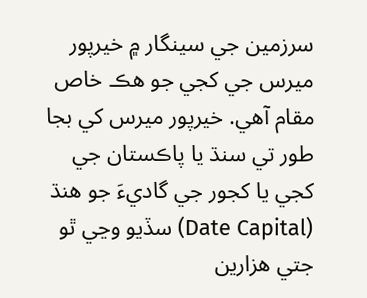سرزمين جي سينگار ۾ خيرپور ميرس جي کجي جو هڪ خاص مقام آهي. خيرپور ميرس کي بجا طور تي سنڌ يا پاڪستان جي کجي يا کجور جي گاديءَ جو هنڌ (Date Capital) سڏيو وڃي ٿو جتي هزارين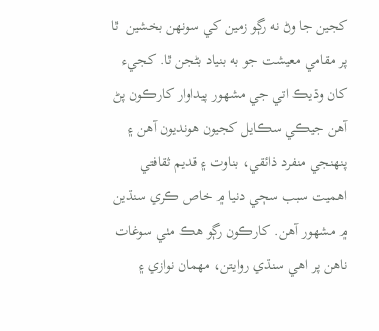کجين جا وڻ نه رڳو زمين کي سونهن بخشين  ٿا پر مقامي معيشت جو به بنياد بڻجن ٿا. کجيء کان وڌيڪ اتي جي مشهور پيداوار کارڪون پڻ آهن جيڪي سڪايل کجيون هونديون آهن ۽ پنهنجي منفرد ذائقي، بناوت ۽ قديم ثقافتي اهميت سبب سڄي دنيا ۾ خاص ڪري سنڌين ۾ مشهور آهن. کارڪون رڳو هڪ مٺي سوغات ناهن پر اهي سنڌي روايتن، مهمان نوازي ۽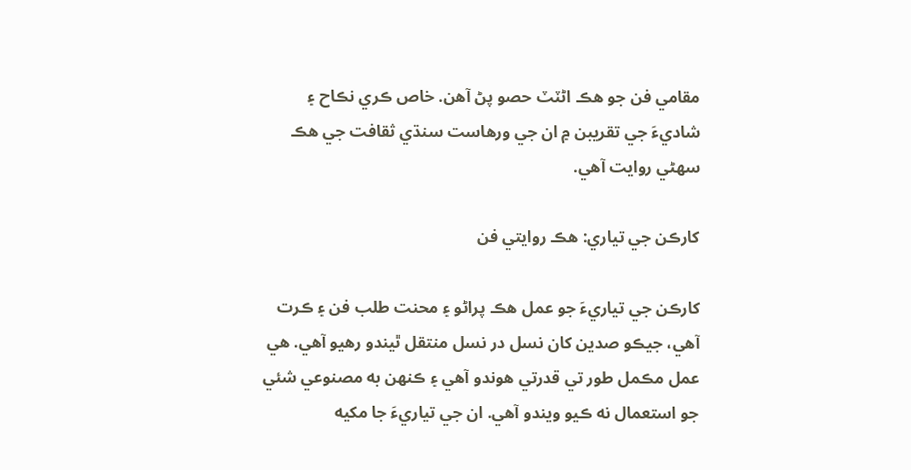مقامي فن جو هڪ اڻٽٽ حصو پڻ آهن. خاص ڪري نڪاح ۽ شاديءَ جي تقريبن ۾ ان جي ورهاست سنڌي ثقافت جي هڪ سهڻي روايت آهي.

کارڪن جي تياري: هڪ روايتي فن

کارڪن جي تياريءَ جو عمل هڪ پراڻو ۽ محنت طلب فن ۽ ڪرت آهي، جيڪو صدين کان نسل در نسل منتقل ٿيندو رهيو آهي. هي عمل مڪمل طور تي قدرتي هوندو آهي ۽ ڪنهن به مصنوعي شئي جو استعمال نه ڪيو ويندو آهي. ان جي تياريءَ جا مکيه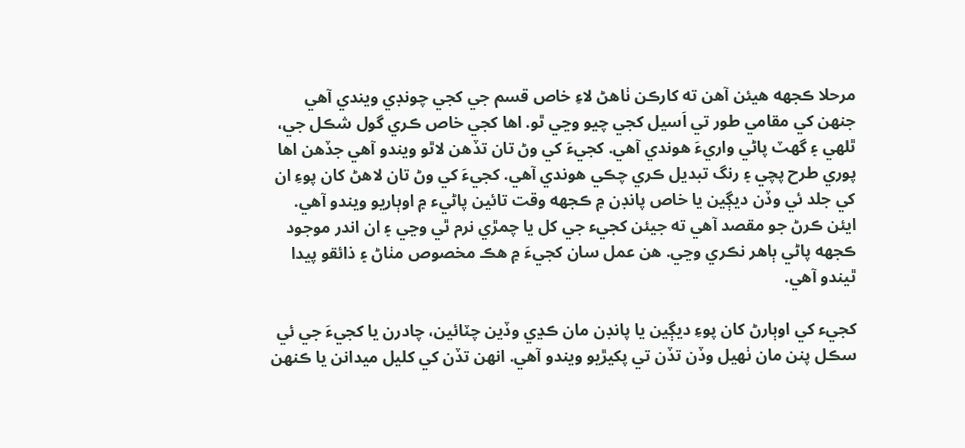مرحلا ڪجهه هيئن آهن ته کارڪن ٺاهڻ لاءِ خاص قسم جي کجي چونڊي ويندي آهي جنهن کي مقامي طور تي اَسيل کجي چيو وڃي ٿو. اها کجي خاص ڪري گول شڪل جي، ٿلهي ۽ گهٽ پاڻي واريءَ هوندي آهي. کجيءَ کي وڻ تان تڏهن لاٿو ويندو آهي جڏهن اها پوري طرح پچي ۽ رنگ تبديل ڪري چڪي هوندي آهي. کجيءَ کي وڻ تان لاهڻ کان پوءِ ان کي جلد ئي وڏن ديڳين يا خاص پانڊن ۾ ڪجهه وقت تائين پاڻيء ۾ اوٻاريو ويندو آهي. ايئن ڪرڻ جو مقصد آهي ته جيئن کجيء جي کل يا چمڙي نرم ٿي وڃي ۽ ان اندر موجود ڪجهه پاڻي ٻاهر نڪري وڃي. هن عمل سان کجيءَ ۾ هڪ مخصوص مٺاڻ ۽ ذائقو پيدا ٿيندو آهي.

کجيء کي اوٻارڻ کان پوءِ ديڳين يا پانڊن مان ڪڍي وڏين چٽائين، چادرن يا کجيءَ جي ئي سڪل پنن مان ٺهيل وڏن تڏن تي پکيڙيو ويندو آهي. انهن تڏن کي کليل ميدانن يا ڪنهن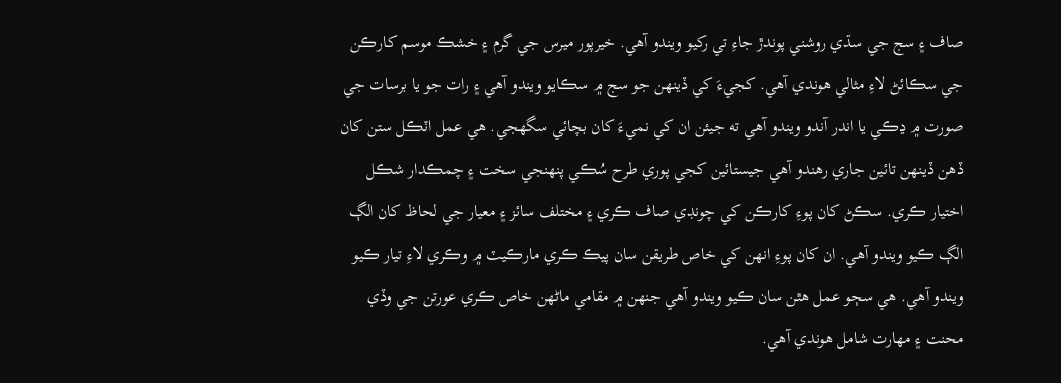صاف ۽ سج جي سڌي روشني پوندڙ جاءِ تي رکيو ويندو آهي. خيرپور ميرس جي گرم ۽ خشڪ موسم کارڪن جي سڪائڻ لاءِ مثالي هوندي آهي. کجيءَ کي ڏينهن جو سج ۾ سڪايو ويندو آهي ۽ رات جو يا برسات جي صورت ۾ ڍڪي يا اندر آندو ويندو آهي ته جيئن ان کي نميءَ کان بچائي سگهجي. هي عمل اٽڪل ستن کان ڏهن ڏينهن تائين جاري رهندو آهي جيستائين کجي پوري طرح سُڪي پنهنجي سخت ۽ چمڪدار شڪل اختيار ڪري. سڪڻ کان پوءِ کارڪن کي چونڊي صاف ڪري ۽ مختلف سائز ۽ معيار جي لحاظ کان الڳ الڳ ڪيو ويندو آهي. ان کان پوءِ انهن کي خاص طريقن سان پيڪ ڪري مارڪيٽ ۾ وڪري لاءِ تيار ڪيو ويندو آهي. هي سڄو عمل هٿن سان ڪيو ويندو آهي جنهن ۾ مقامي ماڻهن خاص ڪري عورتن جي وڏي محنت ۽ مهارت شامل هوندي آهي.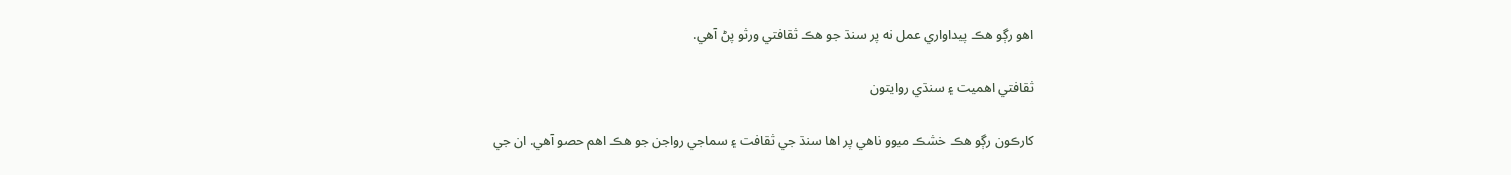اهو رڳو هڪ پيداواري عمل نه پر سنڌ جو هڪ ثقافتي ورثو پڻ آهي.

ثقافتي اهميت ۽ سنڌي روايتون

کارڪون رڳو هڪ خشڪ ميوو ناهي پر اها سنڌ جي ثقافت ۽ سماجي رواجن جو هڪ اهم حصو آهي. ان جي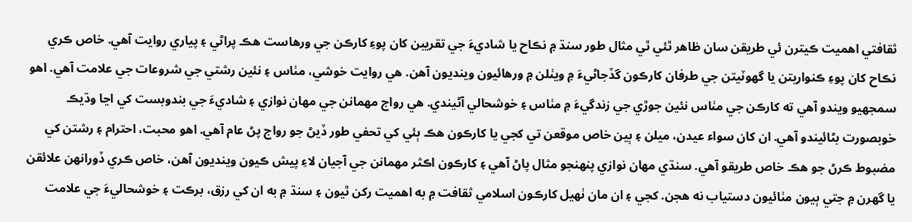ثقافتي اهميت ڪيترن ئي طريقن سان ظاهر ٿئي ٿي مثال طور سنڌ ۾ نڪاح يا شاديءَ جي تقريبن کان پوءِ کارڪن جي ورهاست هڪ پراڻي ۽ پياري روايت آهي. خاص ڪري نڪاح کان پوءِ ڪنواريتن يا گهوٽيتن جي طرفان کارڪون گڏجاڻيءَ ۾ ويٺلن ۾ ورهائيون وينديون آهن. هي روايت خوشي، مٺاس ۽ نئين رشتي جي شروعات جي علامت آهي. اهو سمجهيو ويندو آهي ته کارڪن جي مٺاس نئين جوڙي جي زندگيءَ ۾ مٺاس ۽ خوشحالي آڻيندي. هي رواج مهمانن جي مهان نوازي ۽ شاديءَ جي بندوبست کي اڃا وڌيڪ خوبصورت بڻائيندو آهي. ان کان سواء عيدن، ميلن ۽ ٻين خاص موقعن تي کجي يا کارڪون هڪ ٻئي کي تحفي طور ڏيڻ جو رواج پڻ عام آهي. اهو محبت، احترام ۽ رشتن کي مضبوط ڪرڻ جو هڪ خاص طريقو آهي. سنڌي مهان نوازي پنهنجو مثال پاڻ آهي ۽ کارڪون اڪثر مهمانن جي آجيان لاءِ پيش ڪيون وينديون آهن، خاص ڪري ڏورانهن علائقن يا گهرن ۾ جتي ٻيون مٺائيون دستياب نه هجن. کجي ۽ ان مان ٺهيل کارڪون اسلامي ثقافت ۾ به اهميت رکن ٿيون ۽ سنڌ ۾ به ان کي رزق، برڪت ۽ خوشحاليءَ جي علامت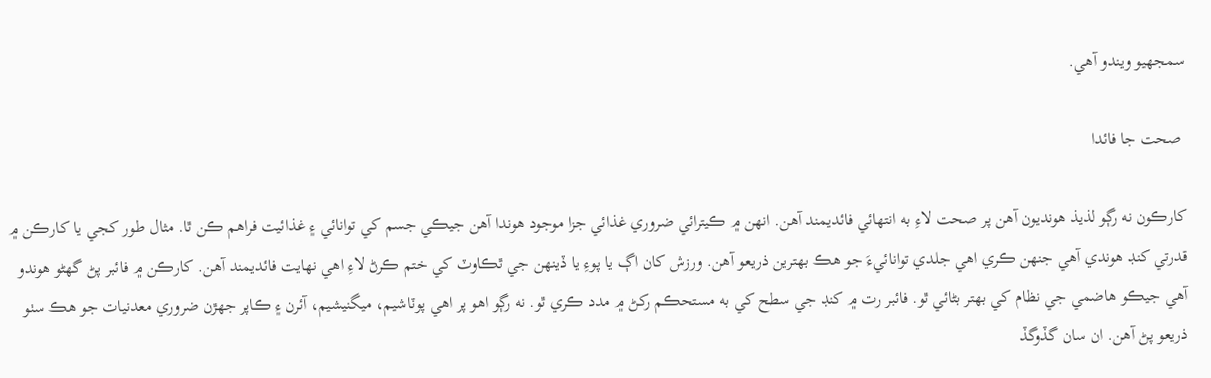سمجهيو ويندو آهي.

 صحت جا فائدا

کارڪون نه رڳو لذيذ هونديون آهن پر صحت لاءِ به انتهائي فائديمند آهن. انهن ۾ ڪيترائي ضروري غذائي جزا موجود هوندا آهن جيڪي جسم کي توانائي ۽ غذائيت فراهم ڪن ٿا. مثال طور کجي يا کارڪن ۾ قدرتي کنڊ هوندي آهي جنهن ڪري اهي جلدي توانائيءَ جو هڪ بهترين ذريعو آهن. ورزش کان اڳ يا پوءِ يا ڏينهن جي ٿڪاوٽ کي ختم ڪرڻ لاءِ اهي نهايت فائديمند آهن. کارڪن ۾ فائبر پڻ گهڻو هوندو آهي جيڪو هاضمي جي نظام کي بهتر بڻائي ٿو. فائبر رت ۾ کنڊ جي سطح کي به مستحڪم رکڻ ۾ مدد ڪري ٿو. نه رڳو اهو پر اهي پوٽاشيم، ميگنيشيم، آئرن ۽ ڪاپر جهڙن ضروري معدنيات جو هڪ سٺو ذريعو پڻ آهن. ان سان گڏوگڏ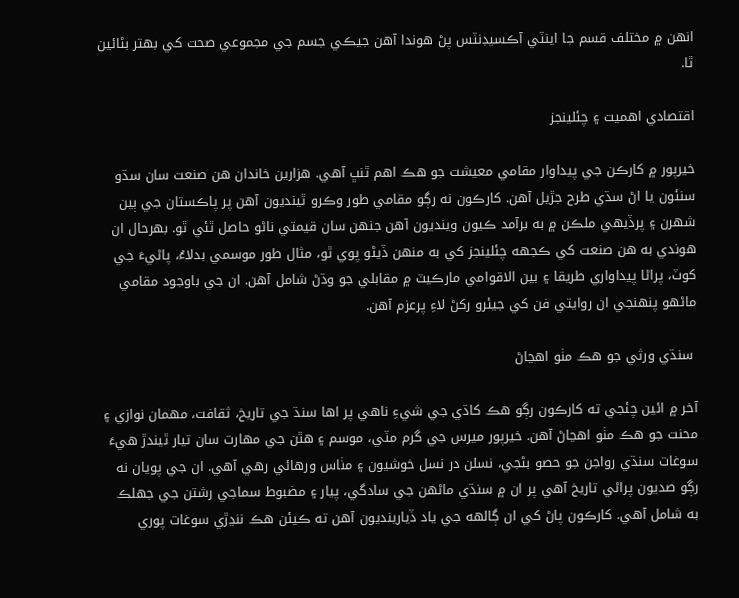انهن ۾ مختلف قسم جا اينٽي آڪسيڊنٽس پڻ هوندا آهن جيڪي جسم جي مجموعي صحت کي بهتر بڻائين ٿا.

اقتصادي اهميت ۽ چئلينجز

خيرپور ۾ کارڪن جي پيداوار مقامي معيشت جو هڪ اهم ٿنڀ آهي. هزارين خاندان هن صنعت سان سڌو سنئون يا اڻ سڌي طرح جڙيل آهن. کارڪون نه رڳو مقامي طور وڪرو ٿينديون آهن پر پاڪستان جي ٻين شهرن ۽ پرڏيهي ملڪن ۾ به برآمد ڪيون وينديون آهن جنهن سان قيمتي ناڻو حاصل ٿئي ٿو. بهرحال ان هوندي به هن صنعت کي ڪجهه چئلينجز کي به منهن ڏيڻو پوي ٿو، مثال طور موسمي بدلاءُ، پاڻيءَ جي کوٽ، پراڻا پيداواري طريقا ۽ بين الاقوامي مارڪيٽ ۾ مقابلي جو وڌڻ شامل آهن. ان جي باوجود مقامي ماڻهو پنهنجي ان روايتي فن کي جيئرو رکڻ لاءِ پرعزم آهن.

 سنڌي ورثي جو هڪ مٺو اهڃاڻ

آخر ۾ ائين چئجي ته کارڪون رڳو هڪ کاڌي جي شيءِ ناهي پر اها سنڌ جي تاريخ، ثقافت، مهمان نوازي ۽ محنت جو هڪ مٺو اهڃاڻ آهن. خيرپور ميرس جي گرم مٽي، موسم ۽ هٿن جي مهارت سان تيار ٿيندڙ هيءَ سوغات سنڌي رواجن جو حصو بڻجي، نسلن در نسل خوشيون ۽ مٺاس ورهائي رهي آهي. ان جي پويان نه رڳو صديون پراڻي تاريخ آهي پر ان ۾ سنڌي ماڻهن جي سادگي، پيار ۽ مضبوط سماجي رشتن جي جھلڪ به شامل آهي. کارڪون پاڻ کي ان ڳالهه جي ياد ڏيارينديون آهن ته ڪيئن هڪ ننڍڙي سوغات پوري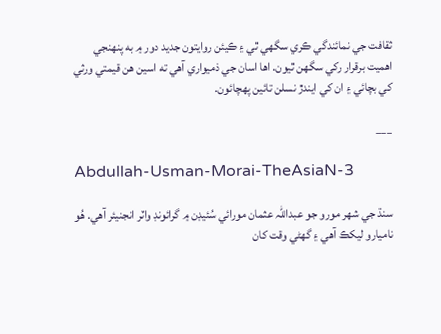ثقافت جي نمائندگي ڪري سگهي ٿي ۽ ڪيئن روايتون جديد دور ۾ به پنهنجي اهميت برقرار رکي سگهن ٿيون. اها اسان جي ذميواري آهي ته اسين هن قيمتي ورثي کي بچائي ۽ ان کي ايندڙ نسلن تائين پهچائون.

___

Abdullah-Usman-Morai-TheAsiaN-3

سنڌ جي شھر مورو جو عبداللہ عثمان مورائي سُئيڊن ۾ گرائونڊ واٽر انجنيئر آھي. ھُو ناميارو ليکڪ آھي ۽ گھڻي وقت کان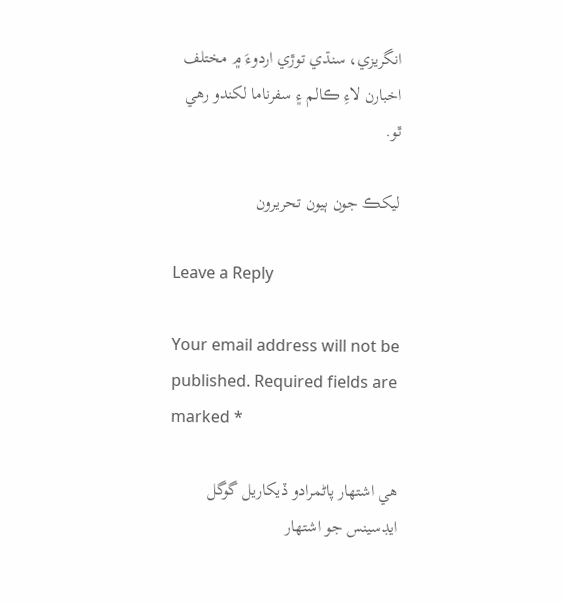انگريزي، سنڌي توڙي اردوءَ ۾ مختلف اخبارن لاءِ ڪالم ۽ سفرناما لکندو رھي ٿو.

ليکڪ جون ٻيون تحريرون

Leave a Reply

Your email address will not be published. Required fields are marked *

هي اشتهار پاڻمرادو ڏيکاريل گوگل ايڊسينس جو اشتهار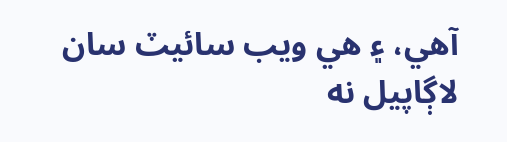آهي، ۽ هي ويب سائيٽ سان لاڳاپيل نه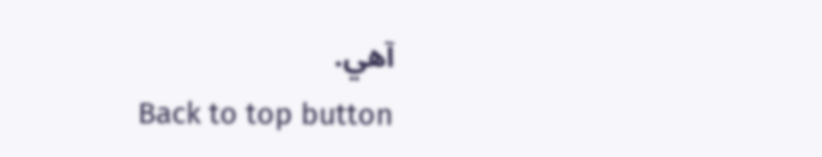آهي.
Back to top button